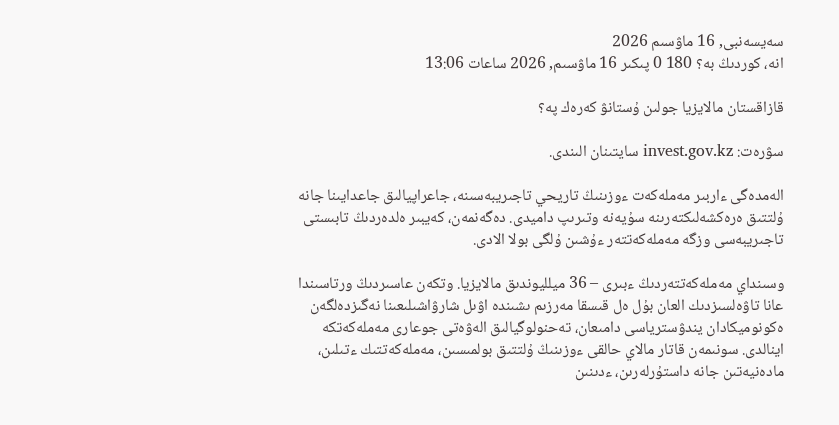سەيسەنبى, 16 ماۋسىم 2026
انە، كوردىڭ بە؟ 180 0 پىكىر 16 ماۋسىم, 2026 ساعات 13:06

قازاقستان مالايزيا جولىن ۇستانۋ كەرەك پە؟

سۋرەت: invest.gov.kz سايتىنان الىندى.

الەمدەگى ءاربىر مەملەكەت ءوزىنىڭ تاريحي تاجىريبەسىنە، جاعراپيالىق جاعدايىنا جانە ۇلتتىق ەرەكشەلىكتەرىنە سۇيەنە وتىرىپ داميدى. دەگەنمەن، كەيبىر ەلدەردىڭ تابىستى تاجىريبەسى وزگە مەملەكەتتەر ءۇشىن ۇلگى بولا الادى.

وسىنداي مەملەكەتتەردىڭ ءبىرى – 36 ميلليوندىق مالايزيا. وتكەن عاسىردىڭ ورتاسىندا عانا تاۋەلسىزدىك العان بۇل ەل قىسقا مەرزىم ىشىندە اۋىل شارۋاشىلىعىنا نەگىزدەلگەن ەكونوميكادان يندۋسترياسى دامىعان، تەحنولوگيالىق الەۋەتى جوعارى مەملەكەتكە اينالدى. سونىمەن قاتار مالاي حالقى ءوزىنىڭ ۇلتتىق بولمىسىن، مەملەكەتتىك ءتىلىن، مادەنيەتىن جانە داستۇرلەرىن، ءدىنىن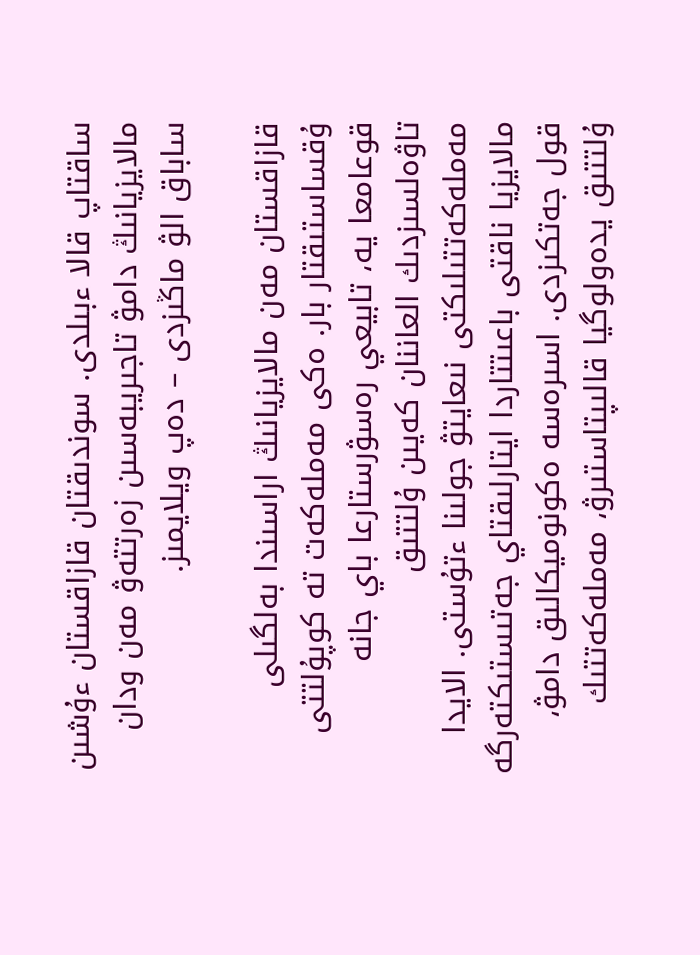ساقتاپ قالا ءبىلدى. سوندىقتان قازاقستان ءۇشىن مالايزيانىڭ دامۋ تاجىريبەسىن زەرتتەۋ مەن ودان ساباق الۋ ماڭىزدى – دەپ ويلايمىز.

قازاقستان مەن مالايزيانىڭ اراسىندا بەلگىلى ۇقساستىقتار بار. ەكى مەملەكەت تە كوپۇلتتى قوعامعا يە، تابيعي رەسۋرستارعا باي جانە تاۋەلسىزدىك العاننان كەيىن ۇلتتىق مەملەكەتتىلىكتى نىعايتۋ جولىنا ءتۇستى. الايدا مالايزيا ناقتى باعىتتاردا ايتارلىقتاي جەتىستىكتەرگە قول جەتكىزدى. اسىرەسە ەكونوميكالىق دامۋ، ۇلتتىق يدەولوگيا قالىپتاستىرۋ، مەملەكەتتىك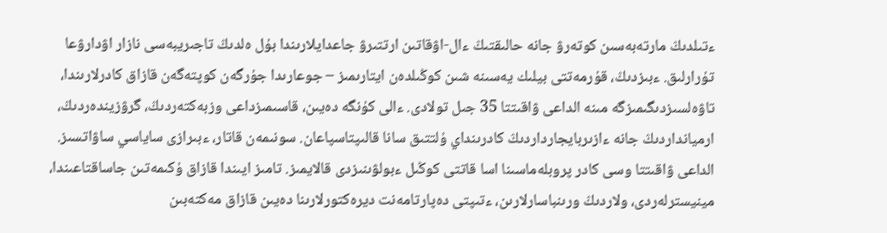ءتىلدىڭ مارتەبەسىن كوتەرۋ جانە حالىقتىڭ ءال-اۋقاتىن ارتتىرۋ جاعدايلارىندا بۇل ەلدىڭ تاجىريبەسى نازار اۋدارۋعا تۇرارلىق. ءبىزدىڭ، قۇرمەتتى بيلىك يەسىنە شىن كوڭىلدەن ايتارىمىز – جوعارىدا جۇرگەن كوپتەگەن قازاق كادرلارىندا، تاۋەلسىزدىگىمىزگە مىنە الداعى ۋاقىتتا 35 جىل تولادى. ءالى كۇنگە دەيىن، قاسىمىزداعى وزبەكتەردىڭ، گرۋزيندەردىڭ، ارميانداردىڭ جانە ءازىربايجارداردىڭ كادرىنداي ۇلتتىق سانا قالىپتاسپاعان. سونىمەن قاتار، ءبىرازى ساياسي ساۋاتسىز. الداعى ۋاقىتتا وسى كادر پروبلەماسىنا اسا قاتتى كوڭىل ءبولۋىنىزدى قالايمىز. تامىز ايىندا قازاق ۇكىمەتىن جاساقتاعىندا، مينيسترلەردى، ولاردىڭ ورىنباسارلارىن، ءتىپتى دەپارتامەنت ديرەكتورلارىنا دەيىن قازاق مەكتەبىن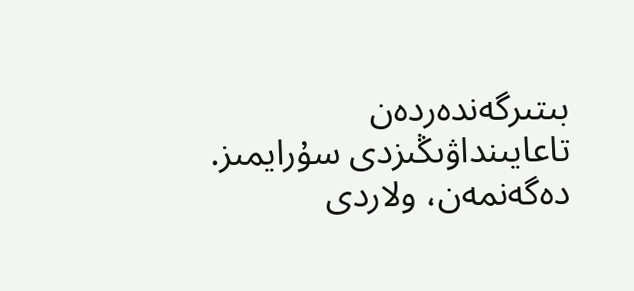بىتىرگەندەردەن تاعايىنداۋىڭىزدى سۇرايمىز. دەگەنمەن، ولاردى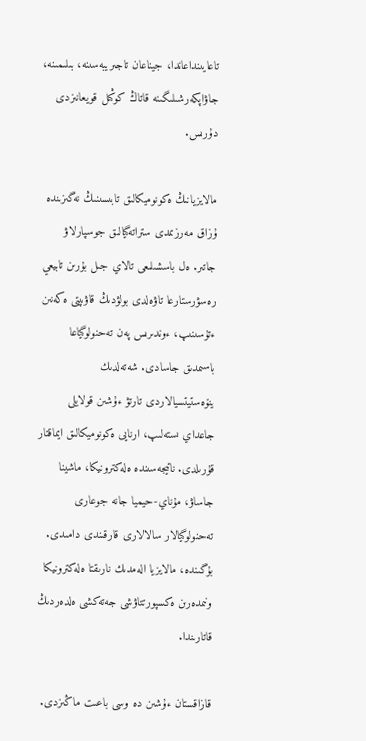تاعايىنداعاندا، جيناعان تاجىريبەسىنە، بىلىمىنە، جاۋاپكەرشىلىگىنە قاتاڭ كوڭىل قويعانىزدى دۇرىس.

مالايزيانىڭ ەكونوميكالىق تابىسىنىڭ نەگىزىندە ۇزاق مەرزىمدى ستراتەگيالىق جوسپارلاۋ جاتىر. ەل باسشىلىعى تالاي جىل بۇرىن تابيعي رەسۋرستارعا تاۋەلدى بولۋدىڭ قاۋىپتى ەكەنىن ءتۇسىنىپ، ءوندىرىس پەن تەحنولوگياعا باسىمدىق جاسادى. شەتەلدىك ينۆەستيتسيالاردى تارتۋ ءۇشىن قولايلى جاعداي ىستەلىپ، ارنايى ەكونوميكالىق ايماقتار قۇرىلدى. ناتيجەسىندە ەلەكترونيكا، ماشينا جاساۋ، مۇناي-حيميا جانە جوعارى تەحنولوگيالار سالالارى قارقىندى دامىدى. بۇگىندە، مالايزيا الەمدىك نارىقتا ەلەكترونيكا ونىمدەرىن ەكسپورتتاۋشى جەتەكشى ەلدەردىڭ قاتارىندا.

قازاقستان ءۇشىن دە وسى باعىت ماڭىزدى.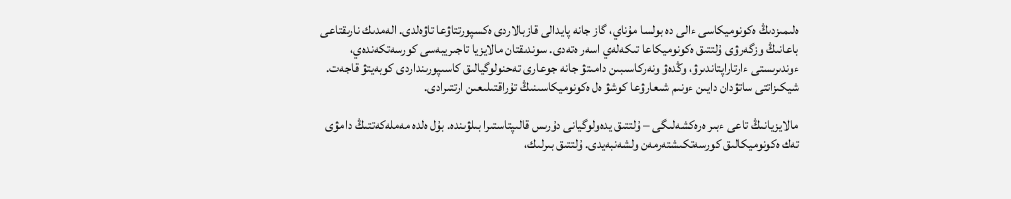ەلىمىزدىڭ ەكونوميكاسى ءالى دە بولسا مۇناي، گاز جانە پايدالى قازبالاردى ەكسپورتتاۋعا تاۋەلدى. الەمدىك نارىقتاعى باعانىڭ وزگەرۋى ۇلتتىق ەكونوميكاعا تىكەلەي اسەر ەتەدى. سوندىقتان مالايزيا تاجىريبەسى كورسەتكەندەي، ءوندىرىستى ءارتاراپتاندىرۋ، وڭدەۋ ونەركاسىبىن دامىتۋ جانە جوعارى تەحنولوگيالىق كاسىپورىنداردى كوبەيتۋ قاجەت. شيكىزاتتى ساتۋدان دايىن ءونىم شىعارۋعا كوشۋ ەل ەكونوميكاسىنىڭ تۇراقتىلىعىن ارتتىرادى.

مالايزيانىڭ تاعى ءبىر ەرەكشەلىگى – ۇلتتىق يدەولوگيانى دۇرىس قالىپتاستىرا بىلۋىندە. بۇل ەلدە مەملەكەتتىڭ دامۋى تەك ەكونوميكالىق كورسەتكىشتەرمەن ولشەنبەيدى. ۇلتتىق بىرلىك،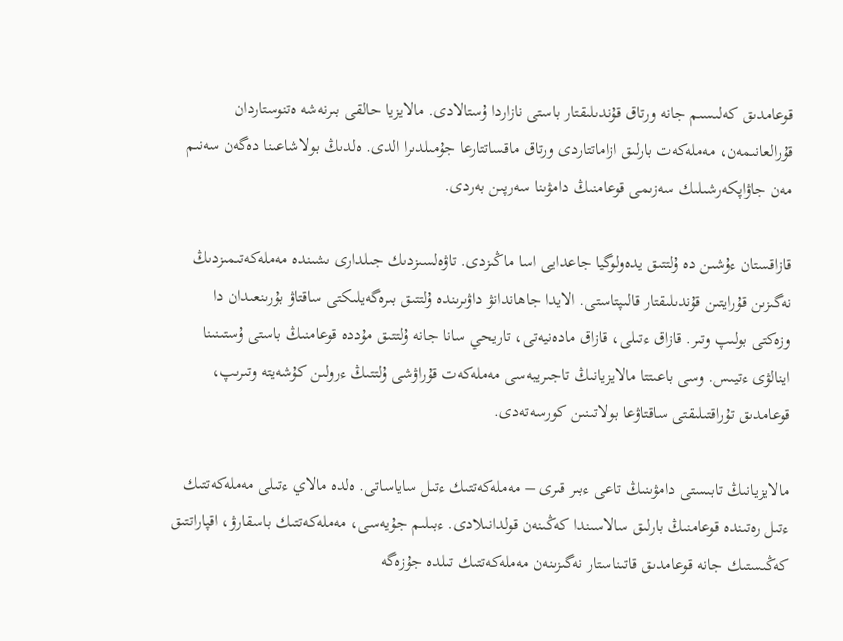قوعامدىق كەلىسىم جانە ورتاق قۇندىلىقتار باستى نازاردا ۇستالادى. مالايزيا حالقى بىرنەشە ەتنوستاردان قۇرالعانىمەن، مەملەكەت بارلىق ازاماتتاردى ورتاق ماقساتتارعا جۇمىلدىرا الدى. ەلدىڭ بولاشاعىنا دەگەن سەنىم مەن جاۋاپكەرشىلىك سەزىمى قوعامنىڭ دامۋىنا سەرپىن بەردى.

قازاقستان ءۇشىن دە ۇلتتىق يدەولوگيا جاعدايى اسا ماڭىزدى. تاۋەلسىزدىك جىلدارى ىشىندە مەملەكەتىمىزدىڭ نەگىزىن قۇرايتىن قۇندىلىقتار قالىپتاستى. الايدا جاھاندانۋ داۋىرىندە ۇلتتىق بىرەگەيلىكتى ساقتاۋ بۇرىنعىدان دا وزەكتى بولىپ وتىر. قازاق ءتىلى، قازاق مادەنيەتى، تاريحي سانا جانە ۇلتتىق مۇددە قوعامنىڭ باستى ۇستىنىنا اينالۋى ءتيىس. وسى باعىتتا مالايزيانىڭ تاجىريبەسى مەملەكەت قۇراۋشى ۇلتتىڭ ءرولىن كۇشەيتە وتىرىپ، قوعامدىق تۇراقتىلىقتى ساقتاۋعا بولاتىنىن كورسەتەدى.

مالايزيانىڭ تابىستى دامۋىنىڭ تاعى ءبىر قىرى – مەملەكەتتىك ءتىل ساياساتى. ەلدە مالاي ءتىلى مەملەكەتتىك ءتىل رەتىندە قوعامنىڭ بارلىق سالاسىندا كەڭىنەن قولدانىلادى. ءبىلىم جۇيەسى، مەملەكەتتىك باسقارۋ، اقپاراتتىق كەڭىستىك جانە قوعامدىق قاتىناستار نەگىزىنەن مەملەكەتتىك تىلدە جۇزەگە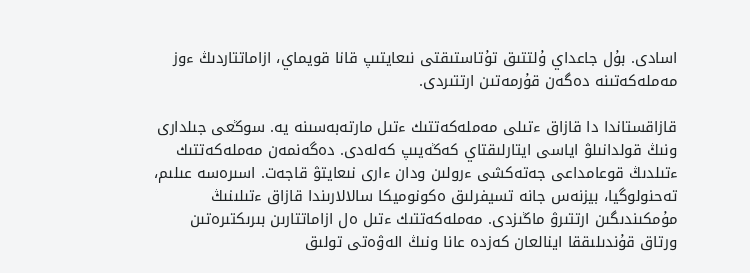اسادى. بۇل جاعداي ۇلتتىق تۇتاستىقتى نىعايتىپ قانا قويماي، ازاماتتاردىڭ ءوز مەملەكەتىنە دەگەن قۇرمەتىن ارتتىردى.

قازاقستاندا دا قازاق ءتىلى مەملەكەتتىك ءتىل مارتەبەسىنە يە. سوڭعى جىلدارى ونىڭ قولدانىلۋ اياسى ايتارلىقتاي كەڭەيىپ كەلەدى. دەگەنمەن مەملەكەتتىك ءتىلدىڭ قوعامداعى جەتەكشى ءرولىن ودان ءارى نىعايتۋ قاجەت. اسىرەسە عىلىم، تەحنولوگيا، بيزنەس جانە تسيفرلىق ەكونوميكا سالالارىندا قازاق ءتىلىنىڭ مۇمكىندىگىن ارتتىرۋ ماڭىزدى. مەملەكەتتىك ءتىل ەل ازاماتتارىن بىرىكتىرەتىن ورتاق قۇندىلىققا اينالعان كەزدە عانا ونىڭ الەۋەتى تولىق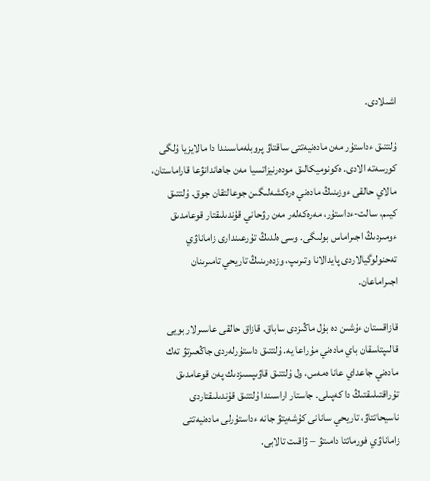اشىلادى.

ۇلتتىق ءداستۇر مەن مادەنيەتتى ساقتاۋ پروبلەماسىندا دا مالايزيا ۇلگى كورسەتە الادى. ەكونوميكالىق مودەرنيزاتسيا مەن جاھاندانۋعا قاراماستان، مالاي حالقى ءوزىنىڭ مادەني ەرەكشەلىگىن جوعالتقان جوق. ۇلتتىق كيىم، سالت-ءداستۇر، مەرەكەلەر مەن رۋحاني قۇندىلىقتار قوعامدىق ءومىردىڭ اجىراماس بولىگى. وسى ەلدىڭ تۇرعىندارى زاماناۋي تەحنولوگيالاردى پايدالانا وتىرىپ، وزدەرىنىڭ تاريحي تامىرىنان اجىراماعان.

قازاقستان ءۇشىن دە بۇل ماڭىزدى ساباق. قازاق حالقى عاسىرلار بويى قالىپتاسقان باي مادەني مۇراعا يە. ۇلتتىق داستۇرلەردى جاڭعىرتۋ تەك مادەني جاعداي عانا ەمەس، ول ۇلتتىق قاۋىپسىزدىك پەن قوعامدىق تۇراقتىلىقتىڭ دا كەپىلى. جاستار اراسىندا ۇلتتىق قۇندىلىقتاردى ناسيحاتتاۋ، تاريحي سانانى كۇشەيتۋ جانە ءداستۇرلى مادەنيەتتى زاماناۋي فورماتتا دامىتۋ – ۋاقىت تالابى.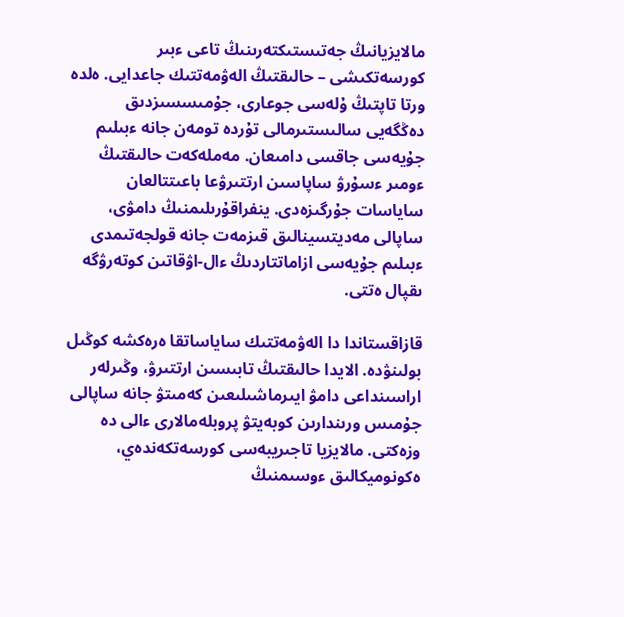مالايزيانىڭ جەتىستىكتەرىنىڭ تاعى ءبىر كورسەتكىشى – حالىقتىڭ الەۋمەتتىك جاعدايى. ەلدە ورتا تاپتىڭ ۇلەسى جوعارى، جۇمىسسىزدىق دەڭگەيى سالىستىرمالى تۇردە تومەن جانە ءبىلىم جۇيەسى جاقسى دامىعان. مەملەكەت حالىقتىڭ ءومىر ءسۇرۋ ساپاسىن ارتتىرۋعا باعىتتالعان ساياسات جۇرگىزەدى. ينفراقۇرىلىمنىڭ دامۋى، ساپالى مەديتسينالىق قىزمەت جانە قولجەتىمدى ءبىلىم جۇيەسى ازاماتتاردىڭ ءال-اۋقاتىن كوتەرۋگە ىقپال ەتتى.

قازاقستاندا دا الەۋمەتتىك ساياساتقا ەرەكشە كوڭىل بولىنۋدە. الايدا حالىقتىڭ تابىسىن ارتتىرۋ، وڭىرلەر اراسىنداعى دامۋ ايىرماشىلىعىن كەمىتۋ جانە ساپالى جۇمىس ورىندارىن كوبەيتۋ پروبلەمالارى ءالى دە وزەكتى. مالايزيا تاجىريبەسى كورسەتكەندەي، ەكونوميكالىق ءوسىمنىڭ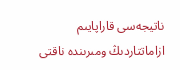ناتيجەسى قاراپايىم ازاماتتاردىڭ ومىرىندە ناقتى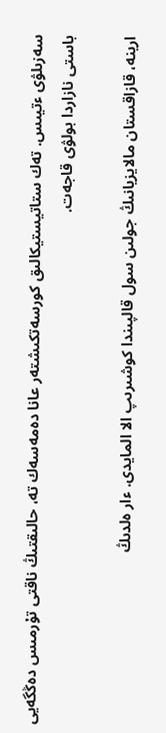سەزىلۋى ءتيىس. تەك ستاتيستيكالىق كورسەتكىشتەر عانا دەمەسەك تە، حالىقتىڭ ناقتى تۇرمىس دەڭگەيى باستى نازاردا بولۋى قاجەت.

ارينە، قازاقستان مالايزيانىڭ جولىن سول قالپىندا كوشىرىپ الا المايدى. ءار ەلدىڭ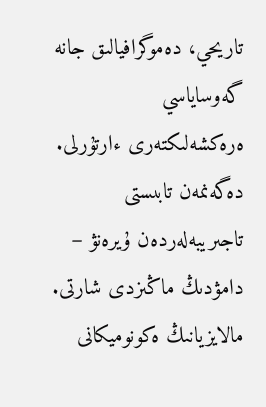تاريحي، دەموگرافيالىق جانە گەوساياسي ەرەكشەلىكتەرى ءارتۇرلى. دەگەنمەن تابىستى تاجىريبەلەردەن ۇيرەنۋ – دامۋدىڭ ماڭىزدى شارتى. مالايزيانىڭ ەكونوميكانى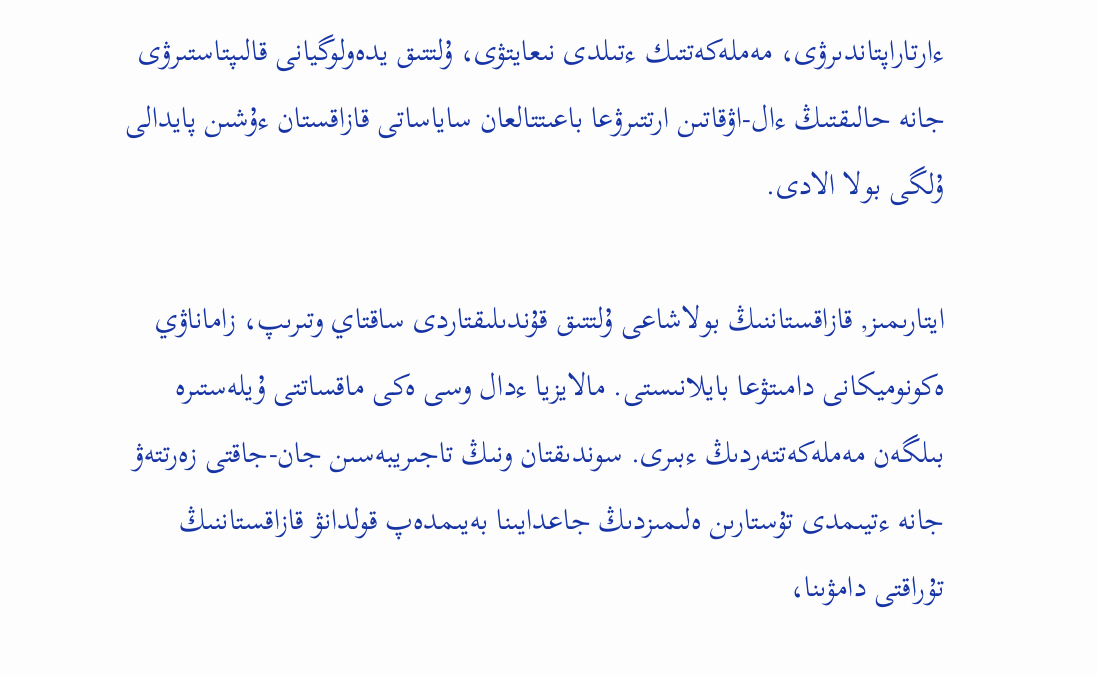ءارتاراپتاندىرۋى، مەملەكەتتىك ءتىلدى نىعايتۋى، ۇلتتىق يدەولوگيانى قالىپتاستىرۋى جانە حالىقتىڭ ءال-اۋقاتىن ارتتىرۋعا باعىتتالعان ساياساتى قازاقستان ءۇشىن پايدالى ۇلگى بولا الادى.

ايتارىمىز, قازاقستاننىڭ بولاشاعى ۇلتتىق قۇندىلىقتاردى ساقتاي وتىرىپ، زاماناۋي ەكونوميكانى دامىتۋعا بايلانىستى. مالايزيا ءدال وسى ەكى ماقساتتى ۇيلەستىرە بىلگەن مەملەكەتتەردىڭ ءبىرى. سوندىقتان ونىڭ تاجىريبەسىن جان-جاقتى زەرتتەۋ جانە ءتيىمدى تۇستارىن ەلىمىزدىڭ جاعدايىنا بەيىمدەپ قولدانۋ قازاقستاننىڭ تۇراقتى دامۋىنا،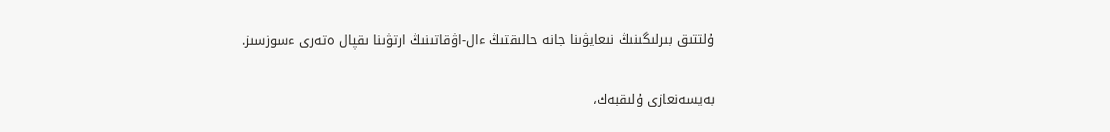ۇلتتىق بىرلىگىنىڭ نىعايۋىنا جانە حالىقتىڭ ءال-اۋقاتىنىڭ ارتۋىنا ىقپال ەتەرى ءسوزسىز.

بەيسەنعازى ۇلىقبەك،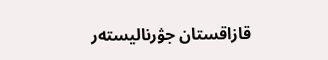قازاقستان جۋرناليستەر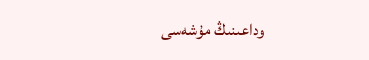وداعىنىڭ مۇشەسى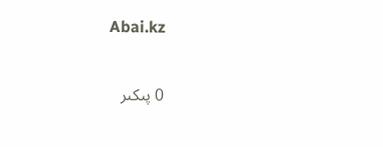Abai.kz

0 پىكىر